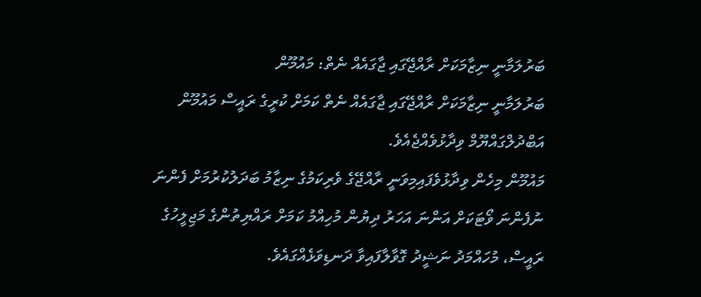ބަރުލަމާނީ ނިޒާމަކަށް ރާއްޖޭގައި ޖާގައެއް ނެތް: މައުމޫން
ބަރުލަމާނީ ނިޒާމަކަށް ރާއްޖޭގައި ޖާގައެއް ނެތް ކަމަށް ކުރީގެ ރައީސް މައުމޫން އަބްދުލްގައްޔޫމް ވިދާޅުވެއްޖެއެވެ.
މައުމޫން މިހެން ވިދާޅުވެފައިމިވަނީ ރާއްޖޭގެ ވެރިކަމުގެ ނިޒާމު ބަދަލުކުރުމަށް ފެންނަ ނުފެންނަ ވޯޓަކަށް އަންނަ އަހަރު ދިޔުން މުހިއްމު ކަމަށް ރައްޔިތުންގެ މަޖިލީހުގެ ރައީސް، މުހައްމަދު ނަޝީދު ގޮވާލާފައިވާ ދަނޑިވަޅެއްގައެވެ.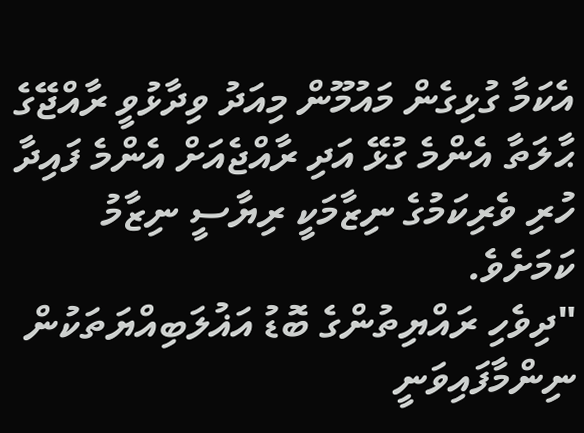އެކަމާ ގުޅިގެން މައުމޫން މިއަދު ވިދާޅުވީ ރާއްޖޭގެ ޙާލަތާ އެންމެ ގުޅޭ އަދި ރާއްޖެއަށް އެންމެ ފައިދާ ހުރި ވެރިކަމުގެ ނިޒާމަކީ ރިޔާސީ ނިޒާމު ކަމަށެވެ.
"ދިވެހި ރައްޔިތުންގެ ބޮޑު އަޣުލަބިއްޔަތަކުން ނިންމާފައިވަނީ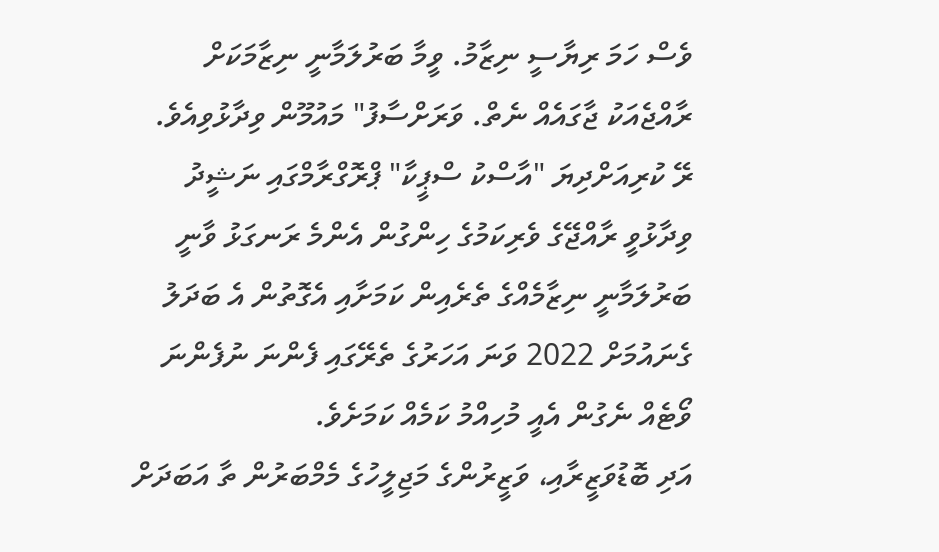ވެސް ހަމަ ރިޔާސީ ނިޒާމު. ވީމާ ބަރުލަމާނީ ނިޒާމަކަށް ރާއްޖެއަކު ޖާގައެއް ނެތް. ވަރަށްސާފު" މައުމޫން ވިދާޅުވިއެވެ.
ރޭ ކުރިއަށްދިޔަ "އާސްކު ސްޕީކާ" ޕްރޮގްރާމްގައި ނަޝީދު ވިދާޅުވީ ރާއްޖޭގެ ވެރިކަމުގެ ހިންގުން އެންމެ ރަނގަޅު ވާނީ ބަރުލަމާނީ ނިޒާމެއްގެ ތެރެއިން ކަމަށާއި އެގޮތުން އެ ބަދަލު ގެނައުމަށް 2022 ވަނަ އަހަރުގެ ތެރޭގައި ފެންނަ ނުފެންނަ ވޯޓެއް ނެގުން އެއީ މުހިއްމު ކަމެއް ކަމަށެވެ.
އަދި ބޮޑުވަޒީރާއި، ވަޒީރުންގެ މަޖިލީހުގެ މެމްބަރުން ތާ އަބަދަށް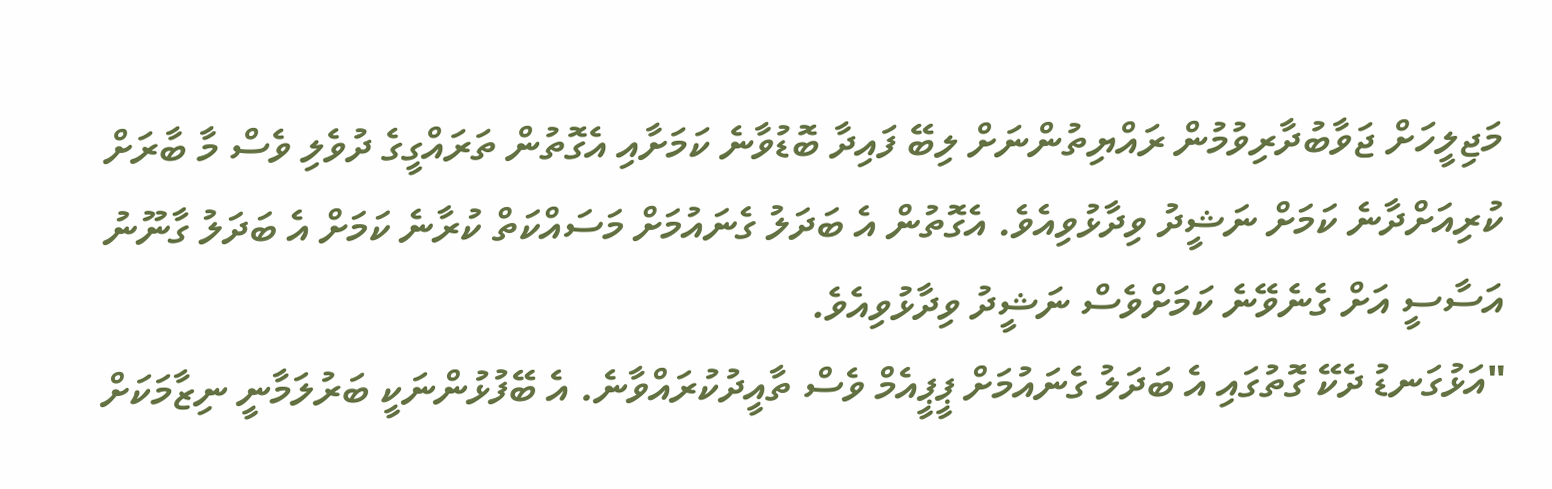މަޖިލީހަށް ޖަވާބުދާރިވުމުން ރައްޔިތުންނަށް ލިބޭ ފައިދާ ބޮޑުވާނެ ކަމަށާއި އެގޮތުން ތަރައްގީގެ ދުވެލި ވެސް މާ ބާރަށް ކުރިއަށްދާނެ ކަމަށް ނަޝީދު ވިދާޅުވިއެވެ. އެގޮތުން އެ ބަދަލު ގެނައުމަށް މަސައްކަތް ކުރާނެ ކަމަށް އެ ބަދަލު ގާނޫނު އަސާސީ އަށް ގެނެވޭނެ ކަމަށްވެސް ނަޝީދު ވިދާޅުވިއެވެ.
"އަޅުގަނޑު ދެކޭ ގޮތުގައި އެ ބަދަލު ގެނައުމަށް ޕީޕީއެމް ވެސް ތާއީދުކުރައްވާނެ. އެ ބޭފުޅުންނަކީ ބަރުލަމާނީ ނިޒާމަކަށް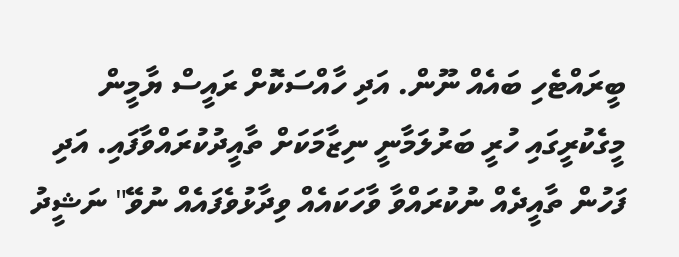ބީރައްޓެހި ބައެއް ނޫން. އަދި ހާއްސަކޮށް ރައީސް ޔާމީން މީގެކުރީގައި ހުރީ ބަރުލަމާނީ ނިޒާމަކަށް ތާއީދުކުރައްވާފައި. އަދި ފަހުން ތާއީދެއް ނުކުރައްވާ ވާހަކައެއް ވިދާޅުވެފައެއް ނުވޭ" ނަޝީދު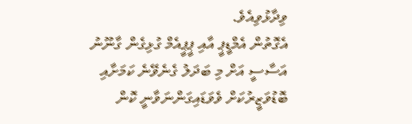ވިދާޅުވިއެވެ.
އެގޮތުން އެމްޑީޕީ އާއި ޕީޕީއެމް ގުޅިގެން ގާނޫނު އަސާސީ އަށް މި ބަދަލު ގެނެވޭނެ ކަމަށާއި ބޮޑުވަޒީރުކަށް ވެވަޑައިގަންނަވާނީ ކޮން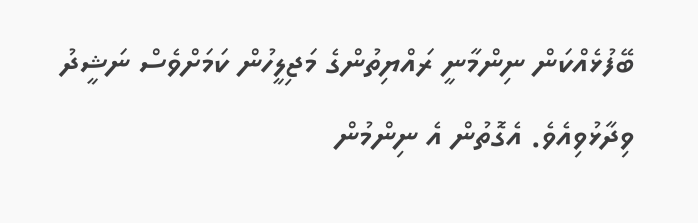ބޭފުޅެއްކަން ނިންމާނީ ރައްޔިތުންގެ މަޖިލީހުން ކަމަށްވެސް ނަޝީދު ވިދާޅުވިއެވެ. އެގޮތުން އެ ނިންމުން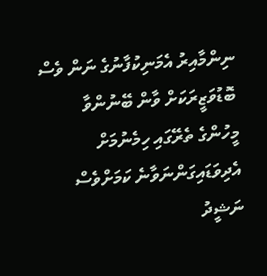ނިންމާއިރު އެމަނިކުފާނުގެ ނަން ވެސް ބޮޑުވަޒީރަކަށް ވާން ބޭނުންވާ މީހުންގެ ތެރޭގައި ހިމެނުމަށް އެދިވަޑައިގަންނަވާނެ ކަމަށްވެސް ނަޝީދު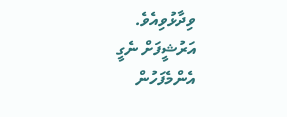ވިދާޅުވިއެވެ.
އަރުޝީފަށް ނެގީ
އެންމެފަހުން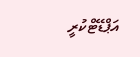އަޕްޑޭޓްކުރީ